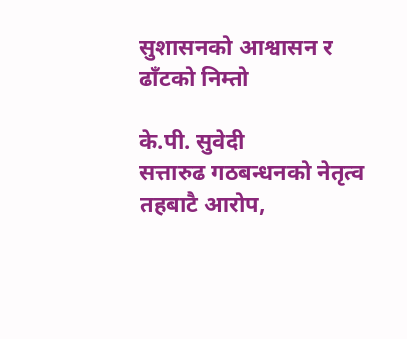सुशासनको आश्वासन र ढाँटको निम्तो

के.पी. सुवेदी
सत्तारुढ गठबन्धनको नेतृत्व तहबाटै आरोप,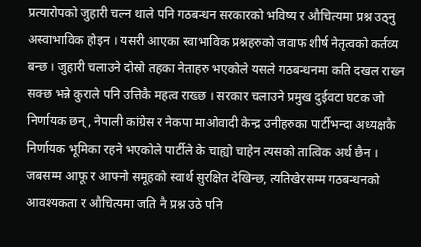प्रत्यारोपको जुहारी चल्न थाले पनि गठबन्धन सरकारको भविष्य र औचित्यमा प्रश्न उठ्नु अस्वाभाविक होइन । यसरी आएका स्वाभाविक प्रश्नहरुको जवाफ शीर्ष नेतृत्वको कर्तव्य बन्छ । जुहारी चलाउने दोस्रो तहका नेताहरु भएकोले यसले गठबन्धनमा कति दखल राख्न सक्छ भन्ने कुराले पनि उत्तिकै महत्व राख्छ । सरकार चलाउने प्रमुख दुईवटा घटक जो निर्णायक छन्, नेपाली कांग्रेस र नेकपा माओवादी केन्द्र उनीहरुका पार्टीभन्दा अध्यक्षकै निर्णायक भूमिका रहने भएकोले पार्टीले के चाह्यो चाहेन त्यसको तात्विक अर्थ छैन ।
जबसम्म आफू र आफ्नो समूहको स्वार्थ सुरक्षित देखिन्छ, त्यतिखेरसम्म गठबन्धनको आवश्यकता र औचित्यमा जति नै प्रश्न उठे पनि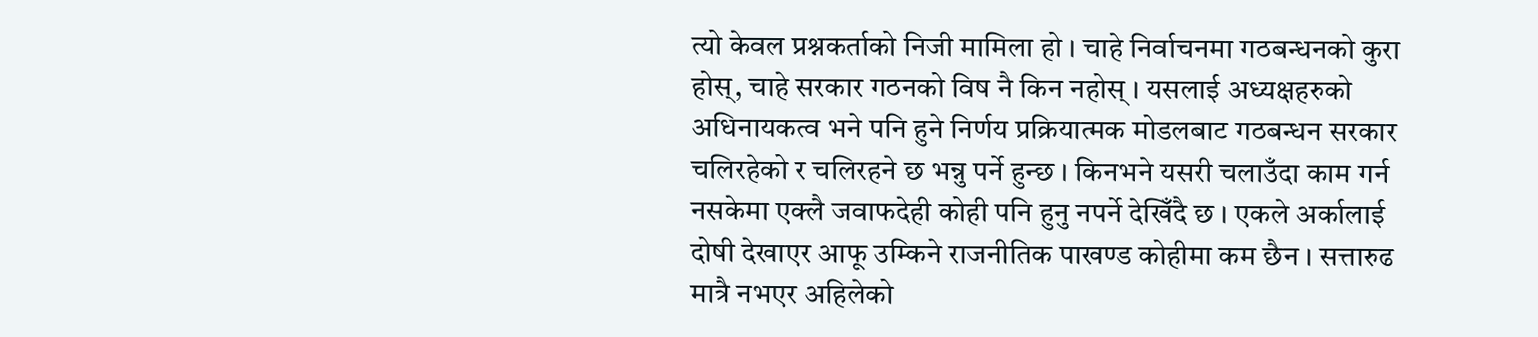त्यो केवल प्रश्नकर्ताको निजी मामिला हो । चाहे निर्वाचनमा गठबन्धनको कुरा होस्, चाहे सरकार गठनको विष नै किन नहोस् । यसलाई अध्यक्षहरुको अधिनायकत्व भने पनि हुने निर्णय प्रक्रियात्मक मोडलबाट गठबन्धन सरकार चलिरहेको र चलिरहने छ भन्नु पर्ने हुन्छ । किनभने यसरी चलाउँदा काम गर्न नसकेमा एक्लै जवाफदेही कोही पनि हुनु नपर्ने देखिँदै छ । एकले अर्कालाई दोषी देखाएर आफू उम्किने राजनीतिक पाखण्ड कोहीमा कम छैन । सत्तारुढ मात्रै नभएर अहिलेको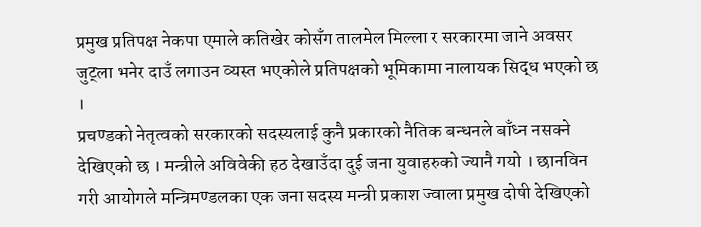प्रमुख प्रतिपक्ष नेकपा एमाले कतिखेर कोसँग तालमेल मिल्ला र सरकारमा जाने अवसर जुट्ला भनेर दाउँ लगाउन व्यस्त भएकोले प्रतिपक्षको भूमिकामा नालायक सिद्ध भएको छ ।
प्रचण्डको नेतृत्वको सरकारको सदस्यलाई कुनै प्रकारको नैतिक बन्धनले बाँध्न नसक्ने देखिएको छ । मन्त्रीले अविवेकी हठ देखाउँदा दुई जना युवाहरुको ज्यानै गयो । छानविन गरी आयोगले मन्त्रिमण्डलका एक जना सदस्य मन्त्री प्रकाश ज्वाला प्रमुख दोषी देखिएको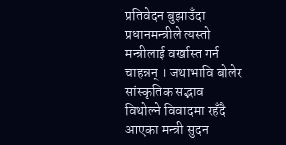प्रतिवेदन बुझाउँदा प्रधानमन्त्रीले त्यस्तो मन्त्रीलाई वर्खास्त गर्न चाहन्नन् । जथाभावि बोलेर सांस्कृतिक सद्भाव विथोल्ने विवादमा रहँदै आएका मन्त्री सुदन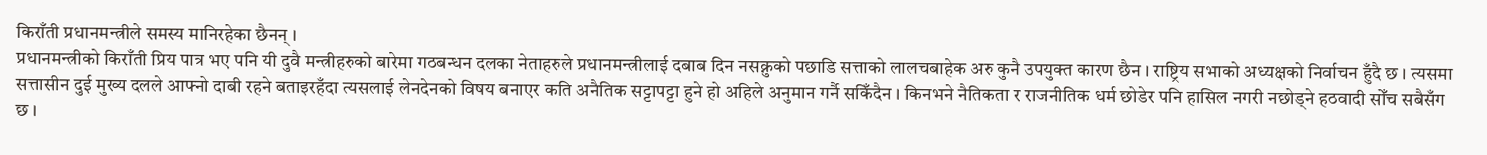किराँती प्रधानमन्त्रीले समस्य मानिरहेका छैनन् ।
प्रधानमन्त्रीको किराँती प्रिय पात्र भए पनि यी दुवै मन्त्रीहरुको बारेमा गठबन्धन दलका नेताहरुले प्रधानमन्त्रीलाई दबाब दिन नसक्नुको पछाडि सत्ताको लालचबाहेक अरु कुनै उपयुक्त कारण छैन । राष्ट्रिय सभाको अध्यक्षको निर्वाचन हुँदै छ । त्यसमा सत्तासीन दुई मुख्य दलले आफ्नो दाबी रहने बताइरहँदा त्यसलाई लेनदेनको विषय बनाएर कति अनैतिक सट्टापट्टा हुने हो अहिले अनुमान गर्नै सकिँदैन । किनभने नैतिकता र राजनीतिक धर्म छोडेर पनि हासिल नगरी नछोड्ने हठवादी सोँच सबैसँग छ ।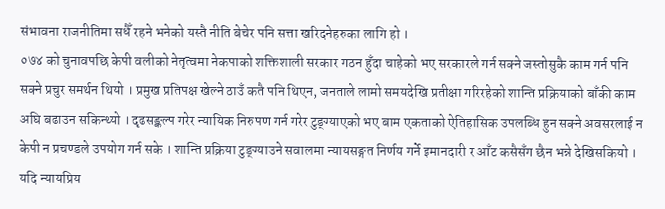संभावना राजनीतिमा सधैँ रहने भनेको यस्तै नीति बेचेर पनि सत्ता खरिदनेहरुका लागि हो ।
०७४ को चुनावपछि केपी वलीको नेतृत्वमा नेकपाको शक्तिशाली सरकार गठन हुँदा चाहेको भए सरकारले गर्न सक्ने जस्तोसुकै काम गर्न पनि सक्ने प्रचुर समर्थन थियो । प्रमुख प्रतिपक्ष खेल्ने ठाउँ कतै पनि थिएन, जनताले लामो समयदेखि प्रतीक्षा गरिरहेको शान्ति प्रक्रियाको बाँकी काम अघि बढाउन सकिन्थ्यो । दृढसङ्कल्प गरेर न्यायिक निरुपण गर्न गरेर टुङ्ग्याएको भए बाम एकताको ऐतिहासिक उपलब्धि हुन सक्ने अवसरलाई न केपी न प्रचण्डले उपयोग गर्न सके । शान्ति प्रक्रिया टुङ्ग्याउने सवालमा न्यायसङ्गत निर्णय गर्ने इमानदारी र आँट कसैसँग छैन भन्ने देखिसकियो । यदि न्यायप्रिय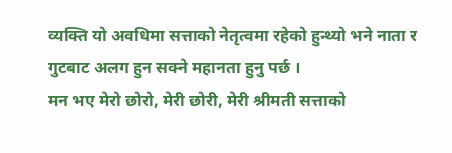व्यक्ति यो अवधिमा सत्ताको नेतृत्वमा रहेको हुन्थ्यो भने नाता र गुटबाट अलग हुन सक्ने महानता हुनु पर्छ ।
मन भए मेरो छोरो, मेरी छोरी, मेरी श्रीमती सत्ताको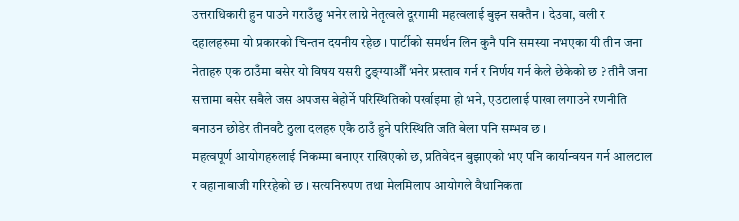उत्तराधिकारी हुन पाउने गराउँछु भनेर लाग्ने नेतृत्वले दूरगामी महत्वलाई बुझ्न सक्तैन । देउवा, वली र दहालहरुमा यो प्रकारको चिन्तन दयनीय रहेछ । पार्टीको समर्थन लिन कुनै पनि समस्या नभएका यी तीन जना नेताहरु एक ठाउँमा बसेर यो विषय यसरी टुङ्ग्याऔँ भनेर प्रस्ताव गर्न र निर्णय गर्न केले छेकेको छ ? तीनै जना सत्तामा बसेर सबैले जस अपजस बेहोर्ने परिस्थितिको पर्खाइमा हो भने, एउटालाई पाखा लगाउने रणनीति बनाउन छोडेर तीनवटै ठुला दलहरु एकै ठाउँ हुने परिस्थिति जति बेला पनि सम्भव छ ।
महत्वपूर्ण आयोगहरुलाई निकम्मा बनाएर राखिएको छ, प्रतिवेदन बुझाएको भए पनि कार्यान्वयन गर्न आलटाल र वहानाबाजी गरिरहेको छ । सत्यनिरुपण तथा मेलमिलाप आयोगले वैधानिकता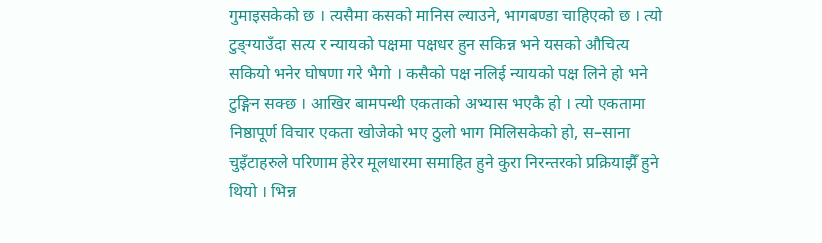गुमाइसकेको छ । त्यसैमा कसको मानिस ल्याउने, भागबण्डा चाहिएको छ । त्यो टुङ्ग्याउँदा सत्य र न्यायको पक्षमा पक्षधर हुन सकिन्न भने यसको औचित्य सकियो भनेर घोषणा गरे भैगो । कसैको पक्ष नलिई न्यायको पक्ष लिने हो भने टुङ्गिन सक्छ । आखिर बामपन्थी एकताको अभ्यास भएकै हो । त्यो एकतामा निष्ठापूर्ण विचार एकता खोजेको भए ठुलो भाग मिलिसकेको हो, स–साना चुइँटाहरुले परिणाम हेरेर मूलधारमा समाहित हुने कुरा निरन्तरको प्रक्रियाझैँ हुने थियो । भिन्न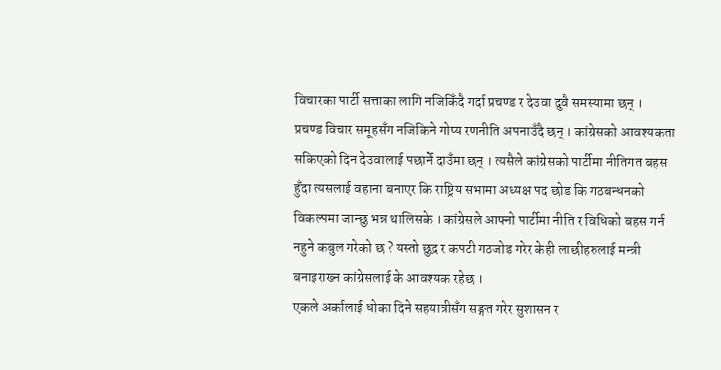विचारका पार्टी सत्ताका लागि नजिकिँदै गर्दा प्रचण्ड र देउवा दुवै समस्यामा छन् ।
प्रचण्ड विचार समूहसँग नजिकिने गोप्य रणनीति अपनाउँदै छन् । कांग्रेसको आवश्यकता सकिएको दिन देउवालाई पछार्ने दाउँमा छन् । त्यसैले कांग्रेसको पार्टीमा नीतिगत बहस हुँदा त्यसलाई वहाना बनाएर कि राष्ट्रिय सभामा अध्यक्ष पद छोड कि गठबन्धनको विकल्पमा जान्छु भन्न थालिसके । कांग्रेसले आफ्नो पार्टीमा नीति र विधिको बहस गर्न नहुने कबुल गरेको छ ? यस्तो छुद्र र कपटी गठजोड गरेर केही लाछीहरुलाई मन्त्री बनाइराख्न कांग्रेसलाई के आवश्यक रहेछ ।
एकले अर्कालाई धोका दिने सहयात्रीसँग सङ्गत गरेर सुशासन र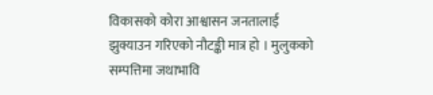विकासको कोरा आश्वासन जनतालाई झुक्याउन गरिएको नौटङ्की मात्र हो । मुलुकको सम्पत्तिमा जथाभावि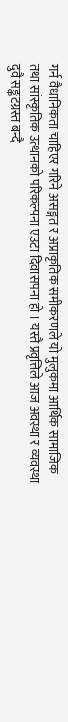गर्न वैधानिकता चाहिएर गरिने असङ्गत र अप्राकृतिक समीकरणले यो मुलुकमा आर्थिक सामाजिक तथा सांस्कृतिक उत्थानको परिकल्पना एउटा दिवासपना हो । यस्तै प्रवृत्तिले आज अवस्था र व्यवस्था दुवै सङ्कटग्रस्त बन्दै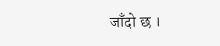जाँदो छ ।